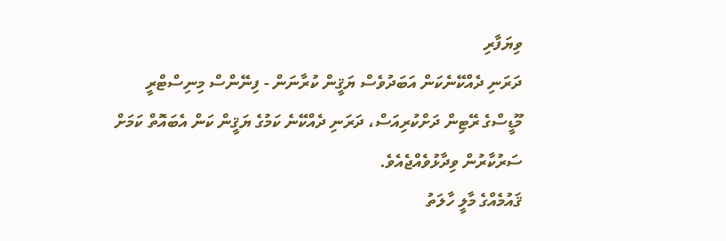ވިޔަފާރި
ދަރަނި ދެއްކޭނެކަން އަބަދުވެސް ޔަޤީން ކުރާނަން - ފިނޭންސް މިނިސްޓްރީ
މޫޑީސްގެ ރޭޓިން ދަށްކުރިއަސް، ދަރަނި ދެއްކޭނެ ކަމުގެ ޔަޤީން ކަން އެބައޮތް ކަމަށް ސަރުކާރުން ވިދާޅުވެއްޖެއެވެ.
ޤައުމެއްގެ މާލީ ހާލަތު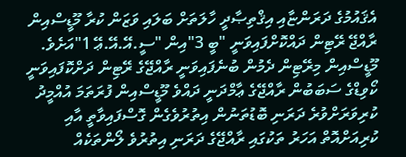އެޤައުމުގެ ދަރަންޏާއި އިޤްތިޞާދީ ހާލަތަށް ބަލައި ވަޒަން ކުރާ މޫޑީސްއިން ރާއްޖޭ ރޭޓިން ދައްކޮށްފައިވަނީ "ބީ 3"އިން "ސީ.އޭ.އޭ.ޢޭ 1"އަށެވެ. މޫޑީސްއިން މިރޭޓިން ދެމުން ބުނެފައިވަނީ ރާއްޖޭގެ ރޭޓިން ދަށްކޮފައިވަނީ ކޯވިޑްގެ ސަބަބުން ރާއްޖޭގެ ޢާމްދަނީ ދައްވެ މޫޑީސްއިން ފުރަތަމަ އުއްމީދު ކުރިވަރަށްވުރެ ދަރަނި ބޮޑުތަނުން އިތުރުވެގެން ގޮސްފައިވާތީ އާއި ކުރިއަށްއޮތް އަހަރު ތަކުގައި ރާއްޖޭގެ ދަރަނި އިތުރުވެ ލޯންތަކެއް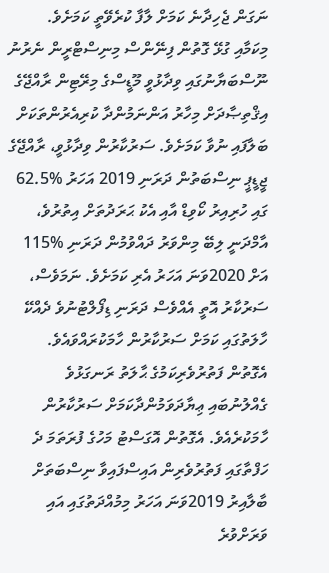ނަގަން ޖެހިދާނެ ކަމަށް ލާފާ ކުރެވޭތީ ކަމަށެވެ.
މިކަމާއި ގުޅޭ ގޮތުން ފިނޭންސް މިނިސްޓްރީން ނެރުނު ނޫސްބަޔާނުގައި ވިދާޅުވީ މޫޑީސްގެ މިރޭޓިން ރާއްޖޭގެ އިޤްތިޞާދަށް މިހާރު އަންނަމުންދާ ކުރިއެރުންތަކަށް ބަލާފައި ނުވާ ކަމަށެވެ. ސަރުކާރުން ވިދާޅުވީ، ރާއްޖޭގެ ޖީޑީޕީ ނިސްބަތުން ދަރަނި 2019 އަހަރު %62.5 ގައި ހުރިއިރު ކޯވިޑް އާއި އެކު ޙަރަދުތަށް އިތުރުވެ، އާމްދަނީ ލިބޭ މިންވަރު ދައްވުމުން ދަރަނި %115 އަށް 2020ވަނަ އަހަރު އެރި ކަމަށެވެ. ނަމަވެސް، ސަރުކާރު އޮތީ އެއްވެސް ދަރަނި ޑިފޯލްޓުނުވެ ދެއްކޭ ހާލަތުގައި ކަމަށް ސަރުކާރުން ހާމަކުރައްވައެވެ.
އެގޮތުން ފަތުރުވެރިކަމުގެ ޙާލަތު ރަނގަޅުވެ ގެއްލުނުބައި ޢިޔާދަވަމުންދާކަމަށް ސަރުކާރުން ހާމަކުރެއެވެ. އެގޮތުން އޮގަސްޓު މަހުގެ ފުރަތަމަ ދެ ހަފްތާގައި ފަތުރުވެރިން އައިސްފައިވާ ނިސްބަތަށް ބާލާއިރު 2019ވަނަ އަހަރު މިމުއްދަތުގައި އައި ވަރަށްވުރެ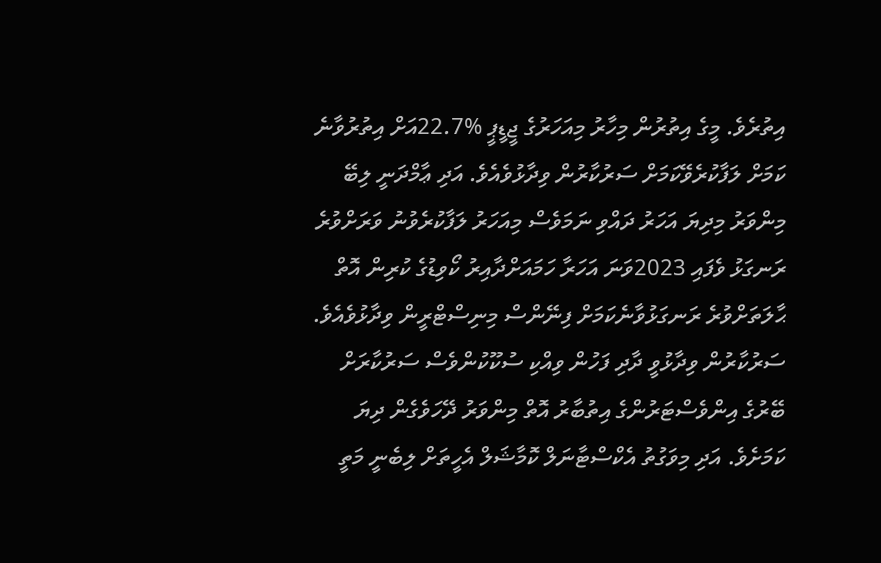އިތުރެވެ. މީގެ އިތުރުން މިހާރު މިއަހަރުގެ ޖީޑީޕީ %22.7އަށް އިތުރުވާނެ ކަމަށް ލަފާކުރެވޭކަމަށް ސަރުކާރުން ވިދާޅުވެއެވެ. އަދި ޢާމްދަނީ ލިބޭ މިންވަރު މިދިޔަ އަހަރު ދައްވި ނަމަވެސް މިއަހަރު ލަފާކުރެވުނު ވަރަށްވުރެ ރަނގަޅު ވެފައި 2023ވަނަ އަހަރާ ހަމައަށްދާއިރު ކޯވިޑުގެ ކުރިން އޮތް ޙާލަތަށްވުރެ ރަނގަޅުވާނެކަމަށް ފިނޭންސް މިނިސްޓްރީން ވިދާޅުވެއެވެ.
ސަރުކާރުން ވިދާޅުވީ ދާދި ފަހުން ވިއްކި ސުކޫކުންވެސް ސަރުކާރަށް ބޭރުގެ އިންވެސްޓަރުންގެ އިތުބާރު އޮތް މިންވަރު ދޭހަވެގެން ދިޔަ ކަމަށެވެ. އަދި މިވަގުތު އެކްސްޓާނަލް ކޮމާޝަލް އެހީތަށް ލިބެނީ މަތީ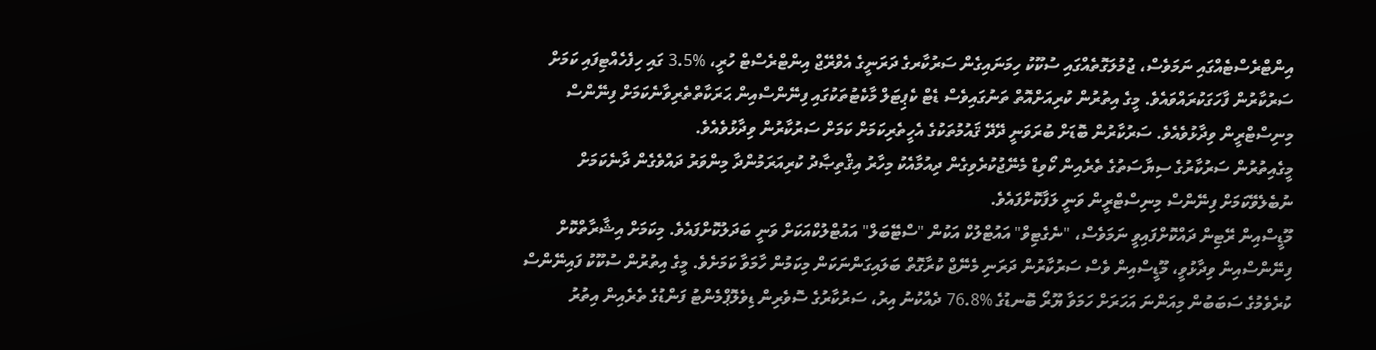އިންޓްރެސްޓެއްގައި ނަމަވެސް، ޖުމުލަގޮތެއްގައި ސުކޫކު ހިމަނައިގެން ސަރުކާރގެ ދަރަނީގެ އެވްރޭޖް އިންޓްރެސްޓް ހުރީ، %3.5 ގައި ހިފެހެއްޓިފައި ކަމަށް ސަރުކާރުން ފާހަގަކުރައްވައެވެ. މީގެ އިތުރުން ކުރިއަށްއޮތް ތަނުގައިވެސް ޑެޓް ކެޕިޓަލް މާކެޓުތަކުގައި ފިނޭންސްއިން ޙަރަކާތްތެރިވާނެކަމަށް ފިނޭންސް މިނިސްޓްރީން ވިދާޅުވެއެވެ. ސަރުކާރުން ބޮޑަށް ބުރަވަނީ ދޭދޭ ޤައުމުތަކުގެ އެހީތެރިކަމަށް ކަމަށް ސަރުކާރުން ވިދާޅުވެއެވެ.
މީގެއިތުރުން ސަރުކާރުގެ ސިޔާސަތުގެ ތެރެއިން ކޯވިޑް މެނޭޖުކުރެވިގެން ދިއުމާއެކު މިހާރު އިޤްތިޞާދު ކުރިއަރަމުންދާ މިންވަރު ދައްވެގެން ދާނެކަމަށް ނުބެލެވޭކަމަށް ފިނޭންސް މިނިސްޓްރީން ވަނީ ލަފާކޮށްފައެވެ.
މޫޑީސްއިން ރޭޓިން ދައްކޮށްފައިވީ ނަމަވެސް، "ނެގެޓިވް" އައުޓްލުކް އަކުން "ސްޓޭބަލް" އައުޓްލުކްއަކަށް ވަނީ ބަދަލުކޮށްފައެވެ. މިކަމަށް އިޝާރާތްކޮށް ފިނޭންސްއިން ވިދާޅުވީ، މޫޑީސްއިން ވެސް ސަރުކާރުން ދަރަނި މެނޭޖް ކުރާގޮތް ބަލައިގަންނަކަން މިކަމުން ހާމަވާ ކަމަށެވެ. މީގެ އިތުރުން ސުކޫކު ފައިނޭންސް ކުރެވެމުގެ ސަބަބުން މިއަންނަ އަހަރަށް ހަމަވާ ޔޫރޯ ބޮނޑުގެ %76.8 ދެއްކުނު އިރު، ސަރުކާރުގެ ސޮވެރިން ޑިވެލޮޕްމެންޓު ފަންޑުގެ ތެރެއިން އިތުރު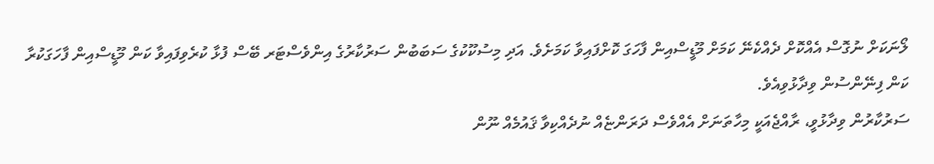ލޯނަކަށް ނުގޮސް އެއްކޮށް ދެއްކެނޭ ކަމަށް މޫޑީސްއިން ފާހަގަ ކޮށްފައިވާ ކަމަށެވެ. އަދި މިސުކޫކުގެ ސަބަބުން ސަރުކާރުގެ އިންވެސްޓަރ ބޭސް ފުޅާ ކުރެވިފައިވާ ކަން މޫޑީސްއިން ފާހަގަކުރާ ކަން ފިނޭންސުން ވިދާޅުވިއެވެ.
ސަރުކާރުން ވިދާޅުވީ، ރާއްޖެއަކީ މިހާތަނަށް އެއްވެސް ދަރަންޏެއް ނުދެއްކިވާ ޤައުމެއް ނޫން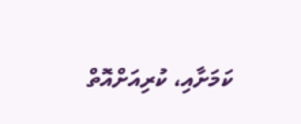ކަމަށާއި، ކުރިއަށްއޮތް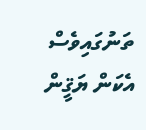ތަނުގައިވެސް އެކަން ޔަޤީން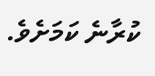ކުރާނެ ކަމަށެވެ.